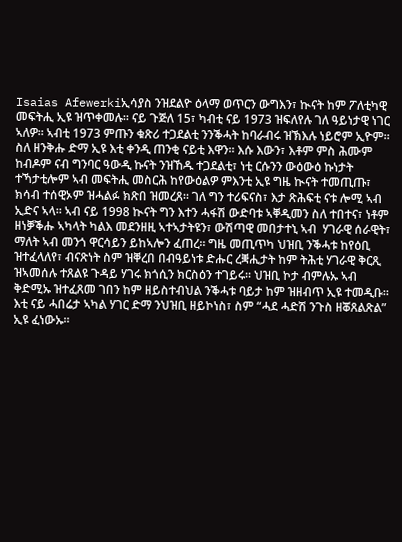Isaias Afewerkiኢሳያስ ንዝደልዮ ዕላማ ወጥርን ውግእን፣ ኲናት ከም ፖለቲካዊ መፍትሒ ኢዩ ዝጥቀመሉ። ናይ ጉጅለ 15፣ ካብቲ ናይ 1973 ዝፍለየሉ ገለ ዓይነታዊ ነገር ኣለዎ። ኣብቲ 1973 ምጡን ቁጽሪ ተጋደልቲ ንንቕሓት ከባራብሩ ዝኽእሉ ነይሮም ኢዮም። ስለ ዘንቅሑ ድማ ኢዩ እቲ ቀንዲ ጠንቂ ናይቲ እዋን። እሱ እውን፣ እቶም ምስ ሕሙም ከብዶም ናብ ግንባር ዓውዲ ኩናት ንዝኸዱ ተጋደልቲ፣ ነቲ ርሱንን ውዕውዕ ኩነታት ተኻታቲሎም ኣብ መፍትሒ መስርሕ ከየውዕልዎ ምእንቲ ኢዩ ግዜ ኲናት ተመጢጡ፣ ክሳብ ተሰዊኦም ዝሓልፉ ክጽበ ዝመረጸ። ገለ ግን ተሪፍናስ፣ እታ ጽሕፍቲ ናቱ ሎሚ ኣብ ኢድና ኣላ። ኣብ ናይ 1998 ኲናት ግን እተን ሓፋሽ ውድባቱ ኣቐዲመን ስለ ተበተና፣ ነቶም ዘነቓቕሑ ኣካላት ካልእ መደንዘዚ ኣተኣታትዩን፣ ውሽጣዊ መበታተኒ ኣብ  ሃገራዊ ሰራዊት፣ ማለት ኣብ መንጎ ዋርሳይን ይከኣሎን ፈጠረ። ግዜ መጢጥካ ህዝቢ ንቕሓቱ ከየዕቢ ዝተፈላለየ፣ ብናጽነት ስም ዝቐረበ በብዓይነቱ ድሑር ረቛሒታት ከም ትሕቲ ሃገራዊ ቅርጺ ዝኣመሰሉ ተጸልዩ ጉዳይ ሃገሩ ክጎሲን ክርስዕን ተገይሩ። ህዝቢ ኮታ ብምሉኡ ኣብ ቅድሚኡ ዝተፈጸመ ገበን ከም ዘይስተብህል ንቕሓቱ ባይታ ከም ዝዘብጥ ኢዩ ተመዲቡ። እቲ ናይ ሓበሬታ ኣካል ሃገር ድማ ንህዝቢ ዘይኮነስ፣ ስም “ሓደ ሓድሽ ንጉስ ዘቖጸልጽል” ኢዩ ፈነውኡ።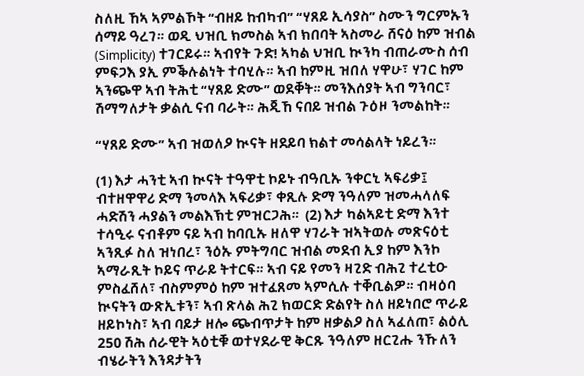ስለዚ ኸኣ ኣምልኾት “ብዘይ ከብካብ” “ሃጸይ ኢሳያስ” ስሙን ግርምኡን ሰማይ ዓረገ። ወዲ ህዝቢ ክመስል ኣብ ክበባት ኣስመራ ሸናዕ ከም ዝብል (Simplicity) ተገርይሩ። ኣብየት ጉድ! ኣካል ህዝቢ ኲንካ ብጠራሙስ ሰብ ምፍጋእ ያኢ ምቕሉልነት ተባሂሉ። ኣብ ከምዚ ዝበለ ሃዋሁ፣ ሃገር ከም ኣንጭዋ ኣብ ትሕቲ “ሃጸይ ድሙ” ወደቐት። መንእሰያት ኣብ ግንባር፣ ሽማግለታት ቃልሲ ናብ ባራት። ሕጂኸ ናበይ ዝብል ጉዕዞ ንመልከት።

“ሃጸይ ድሙ” ኣብ ዝወለዖ ኲናት ዘደይባ ክልተ መሳልላት ነይረን።

(1) እታ ሓንቲ ኣብ ኲናት ተዓዋቲ ኮይኑ ብዓቢኡ ንቀርኒ ኣፍሪቃ፤ ብተዘዋዋሪ ድማ ንመላእ ኣፍሪቃ፣ ቀጺሉ ድማ ንዓለም ዝመሓላለፍ ሓድሽን ሓያልን መልእኽቲ ምዝርጋሕ።  (2) እታ ካልኣይቲ ድማ እንተ ተሳዒሩ ናብቶም ናይ ኣብ ከባቢኡ ዘለዋ ሃገራት ዝኣትወሉ መጽናዕቲ ኣንጺፉ ስለ ዝነበረ፣ ንዕኡ ምትግባር ዝብል መደብ ኢያ ከም እንኮ ኣማራጺት ኮይና ጥራይ ትተርፍ። ኣብ ናይ የመን ዛጊድ ብሕጊ ተረቲዑ ምስፈሸለ፣ ብስምምዕ ከም ዝተፈጸመ ኣምሲሉ ተቐቢልዎ። ብዛዕባ ኲናትን ውጽኢቱን፣ ኣብ ጽላል ሕጊ ክወርድ ድልየት ስለ ዘይነበሮ ጥራይ ዘይኮነስ፣ ኣብ ባይታ ዘሎ ጭብጥታት ከም ዘቃልዖ ስለ ኣፈለጠ፣ ልዕሊ 250 ሽሕ ሰራዊት ኣዕቲቑ ወተሃደራዊ ቅርጹ ንዓለም ዘርጊሑ ንኹለን ብሄራትን እንዳታትን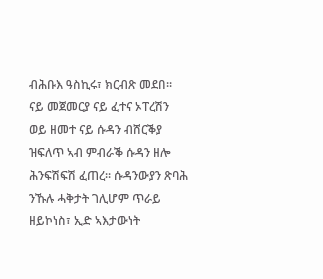ብሕቡእ ዓስኪሩ፣ ክርብጽ መደበ። ናይ መጀመርያ ናይ ፈተና ኦፐረሽን ወይ ዘመተ ናይ ሱዳን ብሸርቕያ ዝፍለጥ ኣብ ምብራቕ ሱዳን ዘሎ ሕንፍሽፍሽ ፈጠረ። ሱዳንውያን ጽባሕ ንኹሉ ሓቅታት ገሊሆም ጥራይ ዘይኮነስ፣ ኢድ ኣእታውነት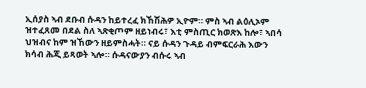ኢሰያስ ኣብ ደቡብ ሱዳን ከይተረፈ ክኸሽሕዎ ኢዮም። ምስ ኣብ ልዕሊኦም ዝተፈጸመ በደል ስለ ኣጽቂጦም ዘይነብሩ፣ እቲ ምስጢር ክወጽእ ከሎ፣ ኣበሳ ህዝብና ከም ዝኸውን ዘይምስሓት። ናይ ሱዳን ጉዳይ ብምፍርራሕ እውን ክሳብ ሕጂ ይጻወት ኣሎ። ሱዳናውያን ብሱሩ ኣብ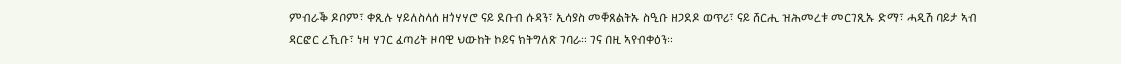ምብራቕ ዶቦም፣ ቀጺሉ ሃይለስላሰ ዘጎሃሃሮ ናይ ደቡብ ሱዳን፣ ኢሳያስ መቐጸልትኡ ስዒቡ ዘጋደዶ ወጥሪ፣ ናይ ሸርሒ ዝሕመረቱ መርገጺኡ ድማ፣ ሓዲሽ ባይታ ኣብ ዳርፎር ረኺቡ፣ ነዛ ሃገር ፈጣሪት ዞባዊ ህውከት ኮይና ክትግለጽ ገባራ። ገና በዚ ኣየብቀዕን።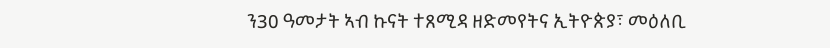ን30 ዓመታት ኣብ ኩናት ተጸሚዳ ዘድመየትና ኢትዮጵያ፣ መዕለቢ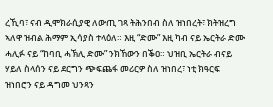ረኺባ፣ ናብ ዲሞክራሲያዊ ለውጢ ገጻ ትሕንበብ ስለ ዝነበረት፣ ክትዝረግ ኣለዋ ዝብል ሕማም ኢሳያስ ተላዕለ። እዚ “ድሙ” እዚ ካብ ናይ ኤርትራ ድሙ ሓሊፉ ናይ “ከባቢ ሓኽሊ ድሙ” ንክኸውን በቕዐ። ህዝቢ ኤርትራ ብናይ ሃይለ ስላሰን ናይ ደርግን ጭፍጨፋ መሪርዎ ስለ ዝነበረ፣ ነቲ ክዓርፍ ዝነበሮን ናይ ዳግመ ህንጻን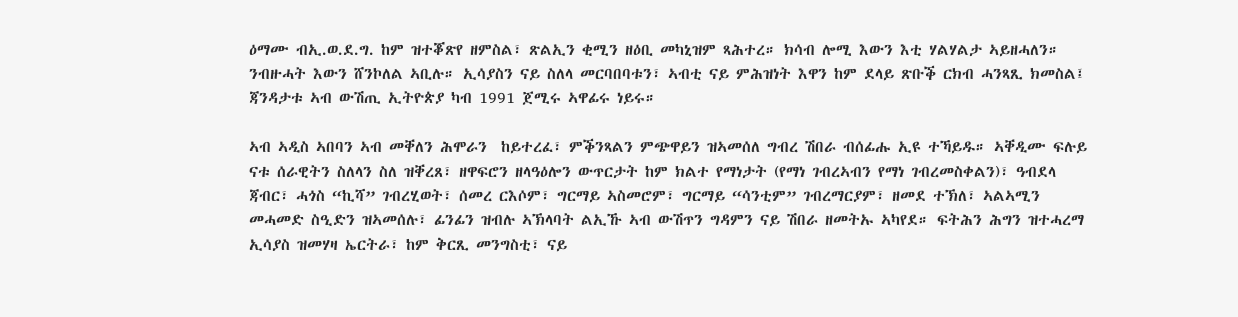ዕማሙ ብኢ.ወ.ደ.ግ. ከም ዝተቖጽየ ዘምስል፣ ጽልኢን ቂሚን ዘዕቢ መካኒዝም ጻሕተረ። ክሳብ ሎሚ እውን እቲ ሃልሃልታ ኣይዘሓለን። ንብዙሓት እውን ሸንኮለል ኣቢሉ። ኢሳያስን ናይ ስለላ መርባበባቱን፣ ኣብቲ ናይ ምሕዝነት እዋን ከም ደላይ ጽቡቕ ርክብ ሓንጻጺ ክመስል፤ ጃንዳታቱ ኣብ ውሽጢ ኢትዮጵያ ካብ 1991 ጀሚሩ ኣዋፊሩ ነይሩ።

ኣብ ኣዲስ ኣበባን ኣብ መቐለን ሕሞራን  ከይተረፈ፣ ምቕንጻልን ምጭዋይን ዝኣመሰለ ግብረ ሽበራ ብሰፊሑ ኢዩ ተኻይዱ። ኣቐዲሙ ፍሉይ ናቱ ሰራዊትን ስለላን ስለ ዝቐረጸ፣ ዘዋፍሮን ዘላዓዕሎን ውጥርታት ከም ክልተ የማነታት (የማነ ገብረኣብን የማነ ገብረመስቀልን)፣ ዓብደላ ጃብር፣ ሓጎስ “ኪሻ” ገብረሂወት፣ ሰመረ ርእሶም፣ ግርማይ ኣስመሮም፣ ግርማይ “ሳንቲም” ገብረማርያም፣ ዘመደ ተኽለ፣ ኣልኣሚን መሓመድ ስዒድን ዝኣመሰሉ፣ ፊንፊን ዝብሉ ኣኽላባት ልኢኹ ኣብ ውሽጥን ግዳምን ናይ ሽበራ ዘመትኡ ኣካየደ። ፍትሕን ሕግን ዝተሓረማ ኢሳያስ ዝመሃዛ ኤርትራ፣ ከም ቅርጺ መንግስቲ፣ ናይ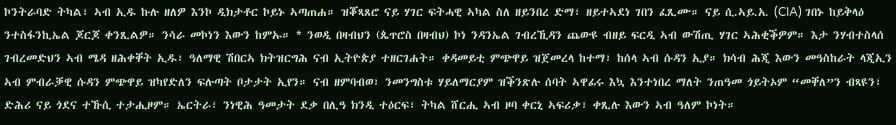ኮንትራባድ ትካል፣ ኣብ ኢዱ ኩሉ ዘለዎ እንኮ ዲክታቶር ኮይኑ ኣጣጠሐ። ዝቖጻጸሮ ናይ ሃገር ፍትሓዊ ኣካል ስለ ዘይንበረ ድማ፣ ዘይተኣደነ ገበን ፈጺሙ። ናይ ሲ.ኣይ.አ. (CIA) ገበኑ ከይቅላዕ ንተስፋንኪኤል ጆርጆ ቀንጺልዎ። ንሳራ መኮነን እውን ከምኡ። * ንወዲ በዛብህን (ጴጥሮስ በዛብህ) ኮነ ንዳንኤል ገብረኺዳን ጨውዩ ብዘይ ፍርዲ ኣብ ውሽጢ ሃገር ኣሕቂቕዎም። እታ ንሃብተስላሰ ገብረመድህን ኣብ ሜዳ ዘሕቀቐት ኢዱ፣ ዓለማዊ ሽበርኣ ክትዝርግሕ ናብ ኢትዮጵያ ተዘርገሐት። ቀዳመይቲ ምጭዋይ ዝጀመረላ ከተማ፣ ከሰላ ኣብ ሱዳን ኢያ። ክሳብ ሕጂ እውን መዓስከራት ላጂኢን ኣብ ምብራቓዊ ሱዳን ምጭዋይ ዝካየድለን ፍሉጣት ቦታታት ኢየን። ናብ ዘምባብወ፣ ንመንግስቱ ሃይለማርያም ዝቕንጽሉ ሰባት ኣዋፊሩ እኳ እንተነበረ ማለት ንጠዓመ ጎይትኦም “መቐለ”ን ብጻዩን፣ ድሕሪ ናይ ጎደና ተኹሲ ተታሒዞም። ኤርትራ፣ ንነዊሕ ዓመታት ደቃ በሊዓ ክንዲ ተዕርፍ፣ ትካል ሸርሒ ኣብ ዞባ ቀርኒ ኣፍሪቃ፣ ቀጺሉ እውን ኣብ ዓለም ኮነት።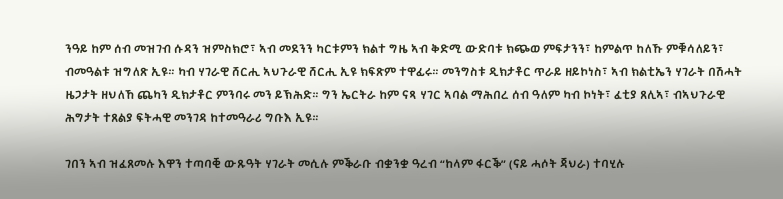ንዓይ ከም ሰብ መዝገብ ሱዳን ዝምስክሮ፣ ኣብ መደንን ካርቱምን ክልተ ግዜ ኣብ ቅድሚ ውድባቱ ክጭወ ምፍታንን፣ ከምልጥ ከለኹ ምቑሳለይን፣ ብመዓልቱ ዝግለጽ ኢዩ። ካብ ሃገራዊ ሸርሒ ኣህጉራዊ ሸርሒ ኢዩ ክፍጽም ተዋፊሩ። መንግስቱ ዲክታቶር ጥራይ ዘይኮነስ፣ ኣብ ክልቲኤን ሃገራት በሽሓት ዜጋታት ዘህለኸ ጨካን ዲክታቶር ምንባሩ መን ይኽሕድ። ግን ኤርትራ ከም ናጻ ሃገር ኣባል ማሕበረ ሰብ ዓለም ካብ ኮነት፣ ፈቲያ ጸሊኣ፣ ብኣህጉራዊ ሕግታት ተጸልያ ፍትሓዊ መንገዳ ከተመዓራሪ ግቡእ ኢዩ።

ገበን ኣብ ዝፈጸመሉ እዋን ተጣባቒ ውጹዓት ሃገራት መሲሉ ምቕራቡ ብቋንቋ ዓረብ “ከላም ፋርቕ” (ናይ ሓሶት ጃህራ) ተባሂሉ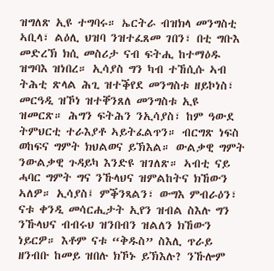ዝግለጽ ኢዩ ተግባሩ። ኤርትራ ብዝክላ መንግስቲ ኣቢላ፣ ልዕሊ ህዝባ ንዝተፈጸመ ገበን፣ በቲ ግቡእ መድረኽ ክሲ መስሪታ ናብ ፍትሒ ከተማዕዱ ዝግባእ ዝነበረ። ኢሳያስ ግን ካብ ተኸሲሱ ኣብ ትሕቲ ጽላል ሕጊ ዝተቕየደ መንግስቱ ዘይኮነስ፣ መርዓዲ ዝኾነ ዝተቐንጸለ መንግስቱ ኢዩ ዝመርጽ። ሕግን ፍትሕን ንኢሳያስ፣ ከም ዓውደ ትምህርቲ ተራእያቶ ኣይትፈልጥን። ብርግጽ ነፍስ ወከፍና ግምት ክህልወና ይኽእል። ውልቃዊ ግምት ንውልቃዊ ጉዳይካ እንድዩ ዝገለጽ። ኣብቲ ናይ ሓባር ግምት ግና ንኹላህና ዝምልከትና ክኸውን ኣለዎ። ኢሳያስ፤ ምቕንጻልን፣ ውግእ ምብራዕን፣ ናቱ ቀንዲ መሳርሒታት ኢየን ዝብል ስእሉ ግን ንኹላህና ብብሩህ ዝንበብን ዝልለን ክኸውን ነይርዎ። እቶም ናቱ “ቅዱስ” ስእሊ ጥራይ ዘንብቡ ከመይ ዝበሉ ክኾኑ ይኽእሉ? ንኹሎም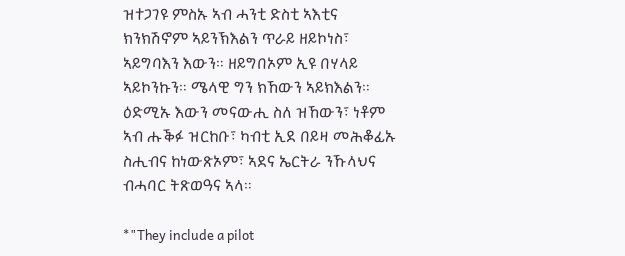ዝተጋገዩ ምስኡ ኣብ ሓንቲ ድስቲ ኣእቲና ክንክሽኖም ኣይንኽእልን ጥራይ ዘይኮነስ፣ ኣይግባእን እውን። ዘይግበኦም ኢዩ በሃላይ ኣይኮንኩን። ሜላዊ ግን ክኸውን ኣይክእልን። ዕድሚኡ እውን መናውሒ ስለ ዝኸውን፣ ነቶም ኣብ ሑቕፉ ዝርከቡ፣ ካብቲ ኢደ በይዛ መሕቆፊኡ ስሒብና ከነውጽኦም፣ ኣደና ኤርትራ ንኹላህና ብሓባር ትጽወዓና ኣላ።

*"They include a pilot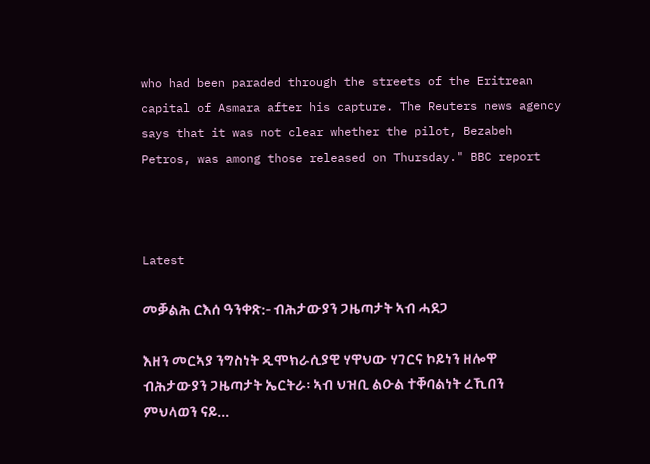who had been paraded through the streets of the Eritrean capital of Asmara after his capture. The Reuters news agency says that it was not clear whether the pilot, Bezabeh Petros, was among those released on Thursday." BBC report



Latest

መቓልሕ ርእሰ ዓንቀጽ:- ብሕታውያን ጋዜጣታት ኣብ ሓደጋ

እዘን መርኣያ ንግስነት ዲሞክራሲያዊ ሃዋህው ሃገርና ኮይነን ዘሎዋ ብሕታውያን ጋዜጣታት ኤርትራ፡ ኣብ ህዝቢ ልዑል ተቐባልነት ረኺበን ምህላወን ናይ...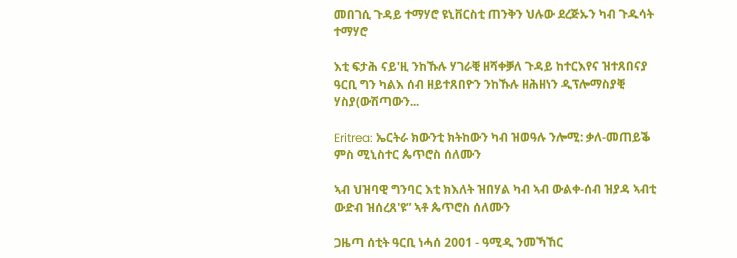መበገሲ ጉዳይ ተማሃሮ ዩኒቨርስቲ ጠንቅን ህሉው ደረጅኡን ካብ ጉዱሳት ተማሃሮ

እቲ ፍታሕ ናይ'ዚ ንከኹሉ ሃገራቒ ዘሻቀቓለ ጉዳይ ከተርእየና ዝተጸበናያ ዓርቢ ግን ካልእ ሰብ ዘይተጸበዮን ንከኹሉ ዘሕዘነን ዲፕሎማስያቒ ሃስያ(ውሽጣውን...

Eritrea: ኤርትራ ክውንቲ ክትከውን ካብ ዝወዓሉ ንሎሚ: ቃለ-መጠይቕ ምስ ሚኒስተር ጴጥሮስ ሰለሙን

ኣብ ህዝባዊ ግንባር እቲ ክእለት ዝበሃል ካብ ኣብ ውልቀ-ሰብ ዝያዳ ኣብቲ ውድብ ዝሰረጸ'ዩ” ኣቶ ጴጥሮስ ሰለሙን

ጋዜጣ ሰቲት ዓርቢ ነሓሰ 2001 - ዓሚዲ ንመኻኸር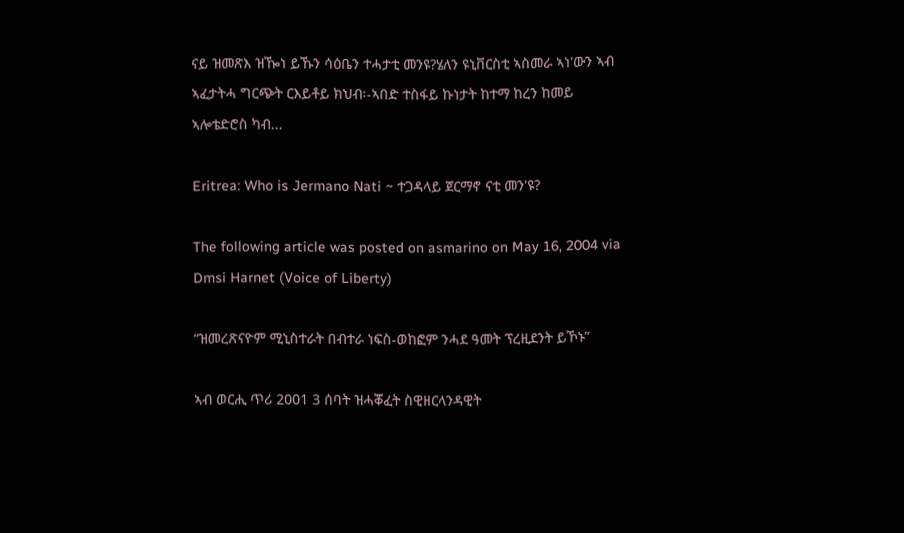ናይ ዝመጽእ ዝዀነ ይኹን ሳዕቤን ተሓታቲ መንዩ?ሄለን ዩኒቨርስቲ ኣስመራ ኣነ'ውን ኣብ ኣፈታትሓ ግርጭት ርእይቶይ ክህብ፡-ኣበድ ተስፋይ ኩነታት ከተማ ከረን ከመይ ኣሎቴድሮስ ካብ...

Eritrea: Who is Jermano Nati ~ ተጋዳላይ ጀርማኖ ናቲ መን'ዩ?

The following article was posted on asmarino on May 16, 2004 via Dmsi Harnet (Voice of Liberty)

“ዝመረጽናዮም ሚኒስተራት በብተራ ነፍስ-ወከፎም ንሓደ ዓመት ፕረዚደንት ይኾኑ”

ኣብ ወርሒ ጥሪ 2001 3 ሰባት ዝሓቖፈት ስዊዘርላንዳዊት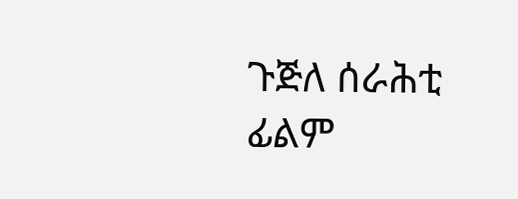ጉጅለ ሰራሕቲ ፊልም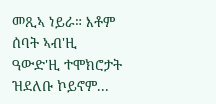መጺኣ ነይራ። እቶም ሰባት ኣብ'ዚ ዓውድ'ዚ ተሞክሮታት ዝደለቡ ኮይኖም...